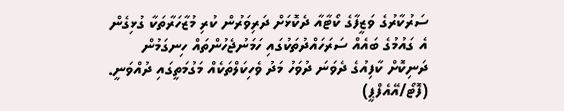ސަރުކާރުގެ ވަޒީފާގެ ކޯޓާއާ ދެކޮޅަށް ދަރިވަރުން ކުރި މުޒާހަރާތަކާ ގުޅިގެން އެ ގައުމުގެ ބައެއް ސަރަހައްދުތަކުގައި ހަމަނުޖެހުންތައް ހިނގަމުން ދަނިކޮށް ކާފިއުގެ ދެވަނަ ދުވަހު މަދު ވެހިކަލްތަކެއް މަގުމަތީގައި ދުއްވަނީ. (ފޮޓޯ/އޭއެފްޕީ)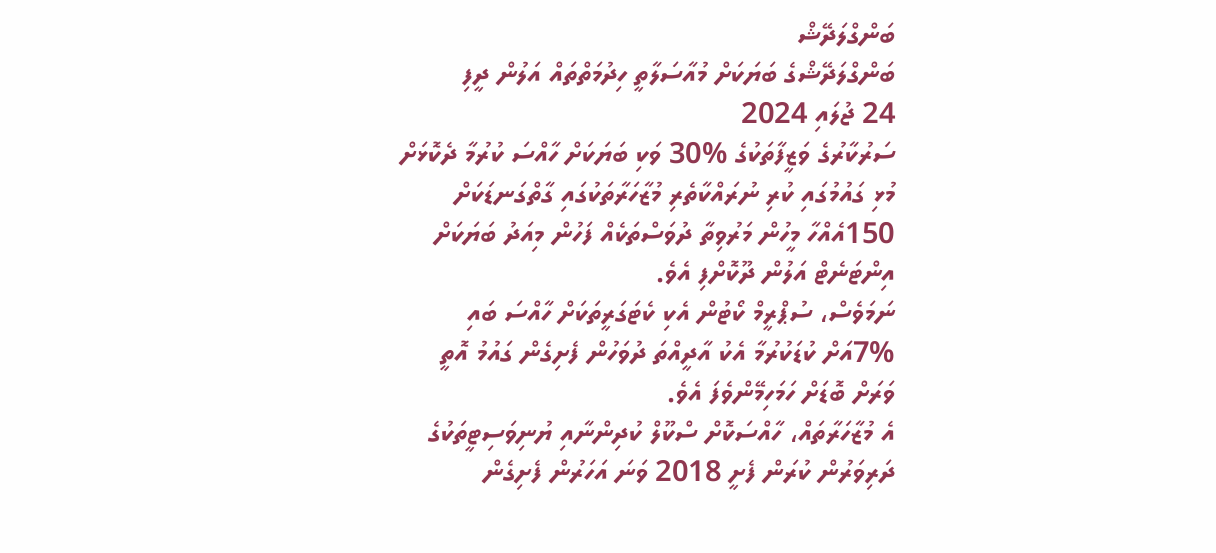ބަންގްލަދޭޝް
ބަންގްލަދޭޝްގެ ބަޔަކަށް މުއާސަލާތީ ހިދުމަތްތައް އަލުން ދީފި
24 ޖުލައި 2024
ސަރުކާރުގެ ވަޒީފާތަކުގެ %30 ވަކި ބަޔަކަށް ހާއްސަ ކުރުމާ ދެކޮޅަށް މުޅި ގައުމުގައި ކުރި ނުރައްކާތެރި މުޒާހަރާތަކުގައި ގާތްގަނޑަކަށް 150އެއްހާ މީހުން މަރުވިތާ ދުވަސްތަކެއް ފަހުން މިއަދު ބަޔަކަށް އިންޓަނެޓް އަލުން ދޫކޮށްފި އެވެ.
ނަމަވެސް، ސުޕްރީމް ކޯޓުން އެކި ކެޓަގަރީތަކަށް ހާއްސަ ބައި %7އަށް ކުޑަކުރުމާ އެކު އާދީއްތަ ދުވަހުން ފެށިގެން ގައުމު އޮތީ ވަރަށް ބޮޑަށް ހަމަހިމޭންވެފަ އެވެ.
އެ މުޒާހަރާތައް، ހާއްސަކޮށް ސްކޫލް ކުދިންނާއި ޔުނިވަސިޓީތަކުގެ ދަރިވަރުން ކުރަން ފެށީ 2018 ވަނަ އަހަރުން ފެށިގެން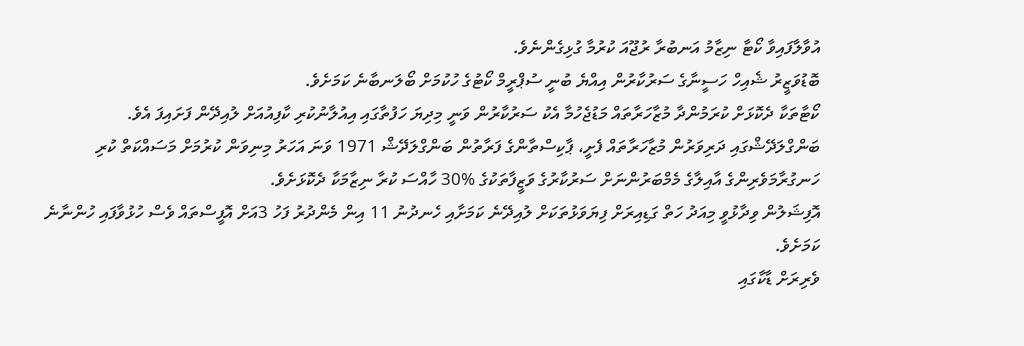އުވާލާފައިވާ ކޯޓާ ނިޒާމު އަނބުރާ ރުޖޫއަ ކުރުމާ ގުޅިގެންނެވެ.
ބޮޑުވަޒީރު ޝެއިހް ހަސީނާގެ ސަރުކާރުން އިއްޔެ ބުނީ ސުޕްރީމް ކޯޓުގެ ހުކުމަށް ބޯލަނބާނެ ކަމަށެވެ.
ކޯޓާތަކާ ދެކޮޅަށް ކުރަމުންދާ މުޒާހަރާތައް މަޑުޖެހުމާ އެކު ސަރުކާރުން ވަނީ މިދިޔަ ހަފުތާގައި އިއުލާނުކުރި ކާފިއުއަށް ލުއިދޭން ފަށައިފަ އެވެ.
ބަންގްލަދޭޝްގައި ދަރިވަރުން މުޒާހަރާތައް ފެށީ، ޕާކިސްތާންގެ ފަރާތުން ބަންގްލަދޭޝް 1971 ވަނަ އަހަރު މިނިވަން ކުރުމަށް މަސައްކަތް ކުރި ހަނގުރާމަވެރިންގެ އާއިލާގެ މެމްބަރުންނަށް ސަރުކާރުގެ ވަޒީފާތަކުގެ %30 ހާއްސަ ކުރާ ނިޒާމަކާ ދެކޮޅަށެވެ.
އޮފިޝަލުން ވިދާޅުވީ މިއަދު ހަތް ގަޑިއިރަށް ފިޔަވަޅުތަކަށް ލުއިދޭނެ ކަމަށާއި ހެނދުނު 11 އިން މެންދުރު ފަހު 3އަށް އޮފީސްތައް ވެސް ހުޅުވާފައި ހުންނާނެ ކަމަށެވެ.
ވެރިރަށް ޑާކާގައި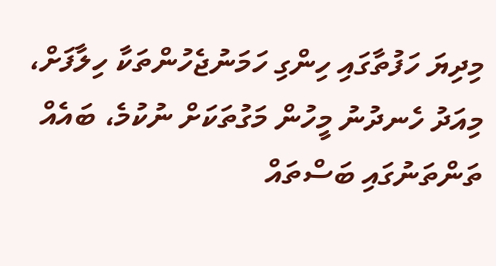މިދިޔަ ހަފުތާގައި ހިންގި ހަމަނުޖެހުންތަކާ ހިލާފަށް، މިއަދު ހެނދުނު މީހުން މަގުތަކަށް ނުކުމެ، ބައެއް ތަންތަނުގައި ބަސްތައް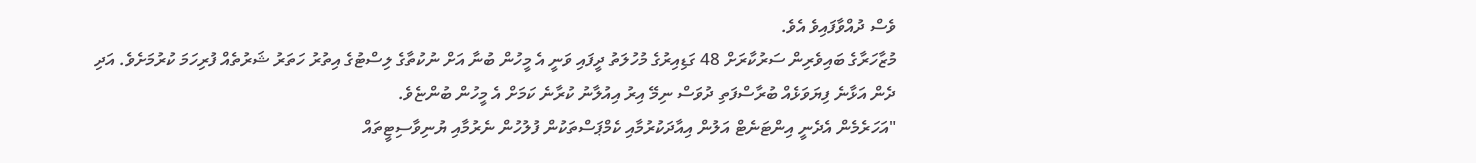ވެސް ދުއްވާފައިވެ އެވެ.
މުޒާހަރާގެ ބައިވެރިން ސަރުކާރަށް 48 ގަޑިއިރުގެ މުހުލަތު ދީފައި ވަނީ އެ މީހުން ބުނާ އަށް ނުކުތާގެ ލިސްޓުގެ އިތުރު ހަތަރު ޝަރުތެއް ފުރިހަމަ ކުރުމަށެވެ. އަދި ދެން އަޅާނެ ފިޔަވަޅެއް ބުރާސްފަތި ދުވަސް ނިމޭ އިރު އިއުލާނު ކުރާނެ ކަމަށް އެ މީހުން ބުންޏެވެ.
"އަހަރެމެން އެދެނީ އިންޓަނެޓް އަލުން އިއާދަކުރުމާއި ކެމްޕަސްތަކުން ފުލުހުން ނެރުމާއި ޔުނިވާސިޓީތައް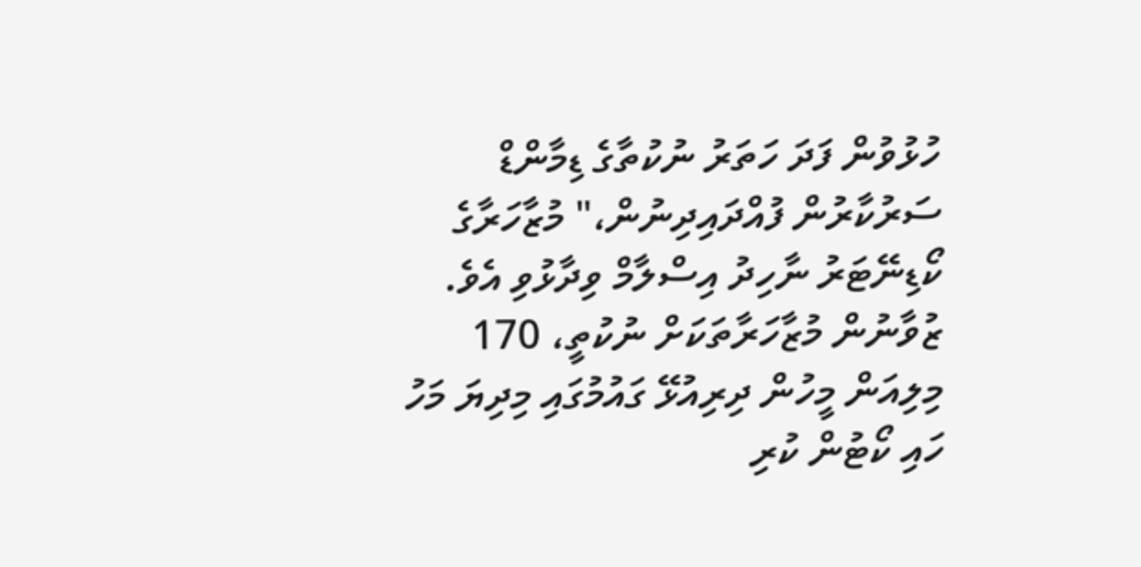ހުޅުވުން ފަދަ ހަތަރު ނުކުތާގެ ޑިމާންޑް ސަރުކާރުން ފުއްދައިދިނުން،" މުޒާހަރާގެ ކޯޑިނޭޓަރު ނާހިދު އިސްލާމް ވިދާޅުވި އެވެ.
ޒުވާނުން މުޒާހަރާތަކަށް ނުކުތީ، 170 މިލިއަން މީހުން ދިރިއުޅޭ ގައުމުގައި މިދިޔަ މަހު ހައި ކޯޓުން ކުރި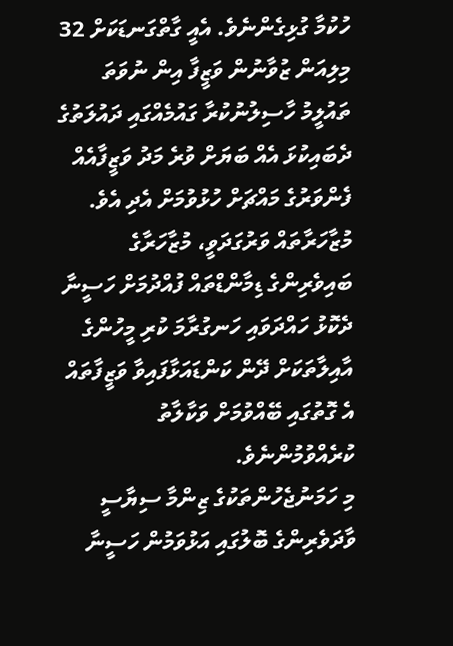ހުކުމާ ގުޅިގެންނެވެ. އެއީ ގާތްގަނޑަކަށް 32 މިލިއަން ޒުވާނުން ވަޒީފާ އިން ނުވަތަ ތައުލީމު ހާސިލުނުކުރާ ގައުމެއްގައި ދައުލަތުގެ ދެބައިކުޅަ އެއް ބަޔަށް ވުރެ މަދު ވަޒީފާއެއް ފެންވަރުގެ މައްޗަށް ހުޅުވުމަށް އެދި އެވެ.
މުޒާހަރާތައް ވަރުގަދަވީ، މުޒާހަރާގެ ބައިވެރިންގެ ޑިމާންޑްތައް ފުއްދުމަށް ހަސީނާ ދެކޮޅު ހައްދަވައި ހަނގުރާމަ ކުރި މީހުންގެ އާއިލާތަކަށް ދޭން ކަންޑައަޅާފައިވާ ވަޒީފާތައް އެ ގޮތުގައި ބޭއްވުމަށް ވަކާލާތު ކުރެއްވުމުންނެވެ.
މި ހަމަނުޖެހުންތަކުގެ ޒިންމާ ސިޔާސީ ވާދަވެރިންގެ ބޮލުގައި އަޅުވަމުން ހަސީނާ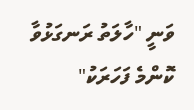ވަނީ "ހާލަތު ރަނގަޅުވާ ކޮންމެ ފަހަރަކު"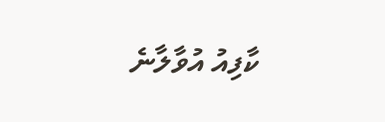ކާފިއު އުވާލާނެ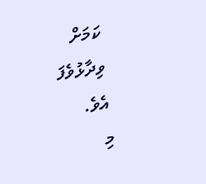ކަމަށް ވިދާޅުވެފަ އެވެ.
މި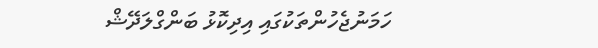ހަމަނުޖެހުންތަކުގައި އިދިކޮޅު ބަންގްލަދޭޝް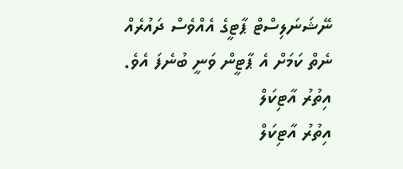ނޭޝަނަލިސްޓް ޕާޓީގެ އެއްވެސް ދައުރެއް ނެތް ކަމަށް އެ ޕާޓީން ވަނީ ބުނެފަ އެވެ.
އިތުރު އާޓިކަލް
އިތުރު އާޓިކަލް